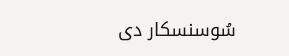سُوسنسکار دی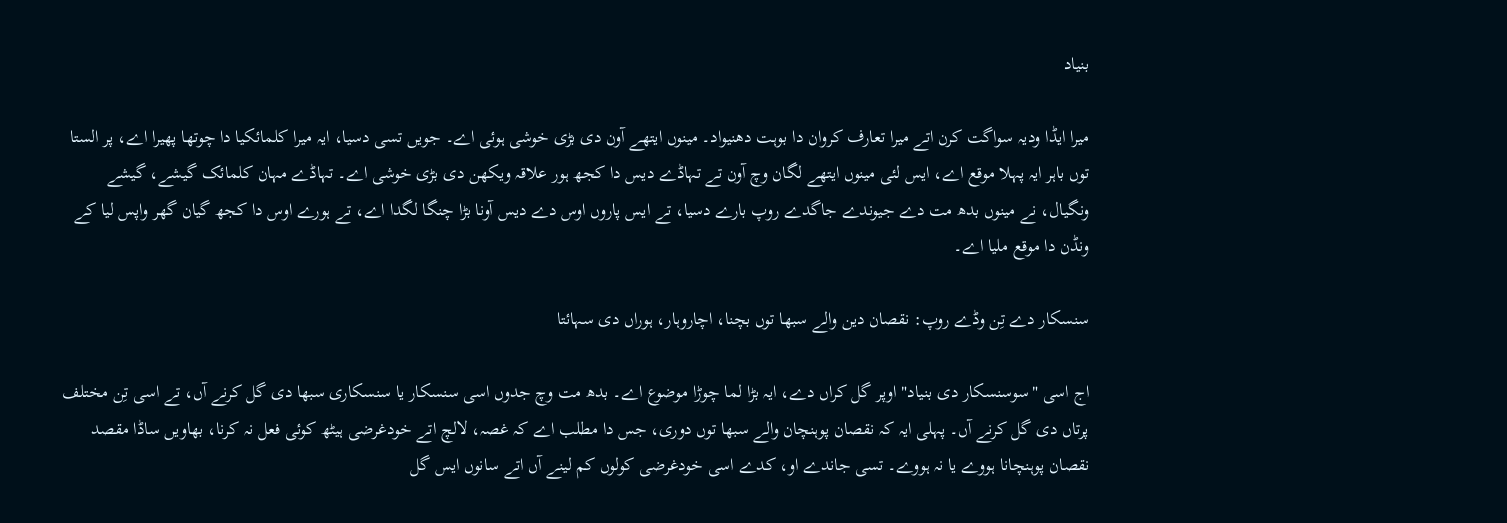بنیاد

میرا ایڈا ودیہ سواگت کرن اتے میرا تعارف کروان دا بوہت دھنیواد۔ مینوں ایتھے آون دی بڑی خوشی ہوئی اے۔ جویں تسی دسیا، ایہ میرا کلمائکیا دا چوتھا پھیرا اے، پر الستا توں باہر ایہ پہلا موقع اے، ایس لئی مینوں ایتھے لگان وچ آون تے تہاڈے دیس دا کجھ ہور علاقہ ویکھن دی بڑی خوشی اے۔ تہاڈے مہان کلمائک گیشے، گیشے ونگیال، نے مینوں بدھ مت دے جیوندے جاگدے روپ بارے دسیا، تے ایس پاروں اوس دے دیس آونا بڑا چنگا لگدا اے، تے ہورے اوس دا کجھ گیان گھر واپس لیا کے ونڈن دا موقع ملیا اے۔

سنسکار دے تِن وڈے روپ: نقصان دین والے سبھا توں بچنا، اچاروہار، ہوراں دی سہائتا

اج اسی "سوسنسکار دی بنیاد" اوپر گل کراں دے، ایہ بڑا لما چوڑا موضوع اے۔ بدھ مت وچ جدوں اسی سنسکار یا سنسکاری سبھا دی گل کرنے آں، تے اسی تِن مختلف پرتاں دی گل کرنے آں۔ پہلی ایہ کہ نقصان پوہنچان والے سبھا توں دوری، جس دا مطلب اے کہ غصہ، لالچ اتے خودغرضی ہیٹھ کوئی فعل نہ کرنا، بھاویں ساڈا مقصد نقصان پوہنچانا ہووے یا نہ ہووے۔ تسی جاندے او، کدے اسی خودغرضی کولوں کم لینے آں اتے سانوں ایس گل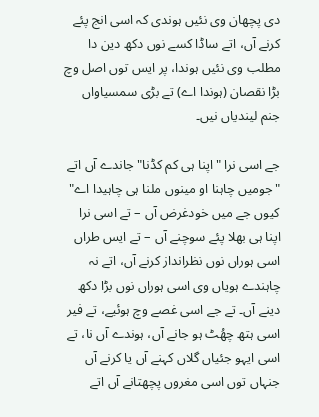دی پچھان وی نئیں ہوندی کہ اسی انج پئے کرنے آں، اتے ساڈا کسے نوں دکھ دین دا مطلب وی نئیں ہوندا، پر ایس توں اصل وچ بڑا نقصان (ہوندا اے) تے بڑی سمسیاواں جنم لیندیاں نیں۔

جے اسی نرا "اپنا ہی کم کڈنا" جاندے آں اتے "جومیں چاہنا او مینوں ملنا ہی چاہیدا اے" کیوں جے میں خودغرض آں – تے اسی نرا اپنا ہی بھلا پئے سوچنے آں – تے ایس طراں اسی ہوراں نوں نظرانداز کرنے آں، اتے نہ چاہندے ہویاں وی اسی ہوراں نوں بڑا دکھ دینے آں۔ تے جے اسی غصے وچ ہوئیے، تے فیر اسی ہتھ چھُٹ ہو جانے آں، ہوندے آں نا، تے اسی ایہو جئیاں گلاں کہنے آں یا کرنے آں جنہاں توں اسی مغروں پچھتانے آں اتے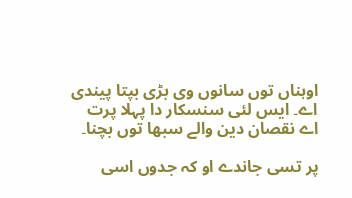اوہناں توں سانوں وی بڑی بپتا پیندی اے۔ ایس لئی سنسکار دا پہلا پرت اے نقصان دین والے سبھا توں بچنا۔

پر تسی جاندے او کہ جدوں اسی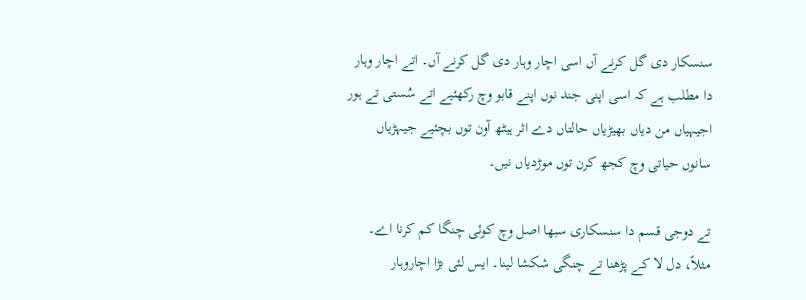سنسکار دی گل کرنے آں اسی اچار وہار دی گل کرنے آں۔ اتے اچار وہار دا مطلب ہے کہ اسی اپنی جند نوں اپنے قابو وچ رکھئیے اتے سُستی تے ہور اجیہیاں من دیاں بھیڑیاں حالتاں دے اثر ہیٹھ آون توں بچئیے جیہڑیاں سانوں حیاتی وچ کجھ کرن توں موڑدیاں نیں۔

تے دوجی قسم دا سنسکاری سبھا اصل وچ کوئی چنگا کم کرنا اے۔ مثلاً، دل لا کے پڑھنا تے چنگی شکشا لینا۔ ایس لئی بڑا اچاروہار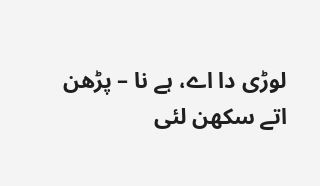لوڑی دا اے، ہے نا – پڑھن اتے سکھن لئی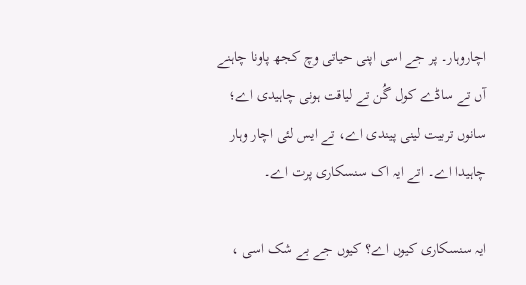اچاروہار۔ پر جے اسی اپنی حیاتی وچ کجھ پاونا چاہنے آں تے ساڈے کول گُن تے لیاقت ہونی چاہیدی اے؛ سانوں تربیت لینی پیندی اے، تے ایس لئی اچار وہار چاہیدا اے۔ اتے ایہ اک سنسکاری پرت اے۔

ایہ سنسکاری کیوں اے؟ کیوں جے بے شک اسی ،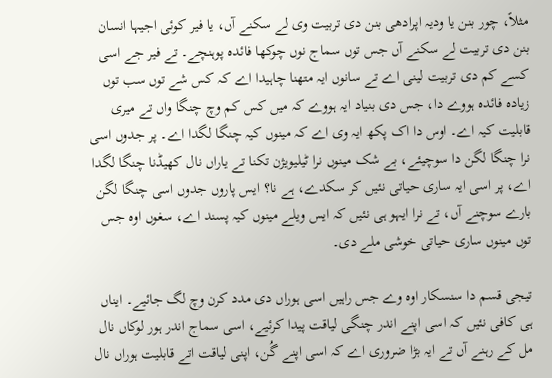مثلاً، چور بنن یا ودیہ اپرادھی بنن دی تربیت وی لے سکنے آں، یا فیر کوئی اجیہا انسان بنن دی تربیت لے سکنے آں جس توں سماج نوں چوکھا فائدہ پوہنچے۔ تے فیر جے اسی کسے کم دی تربیت لینی اے تے سانوں ایہ متھنا چاہیدا اے کہ کس شے توں سب توں زیادہ فائدہ ہووے دا، جس دی بنیاد ایہ ہووے کہ میں کس کم وچ چنگا واں تے میری قابلیت کیہ اے۔ اوس دا اک پکھ ایہ وی اے کہ مینوں کیہ چنگا لگدا اے۔ پر جدوں اسی نرا چنگا لگن دا سوچیئے، بے شک مینوں نرا ٹیلیویژن تکنا تے یاراں نال کھیڈنا چنگا لگدا اے، پر اسی ایہ ساری حیاتی نئیں کر سکدے، ہے نا؟ ایس پاروں جدوں اسی چنگا لگن بارے سوچنے آں، تے نرا ایہو ہی نئیں کہ ایس ویلے مینوں کیہ پسند اے، سغوں اوہ جس توں مینوں ساری حیاتی خوشی ملے دی۔

تیجی قسم دا سنسکار اوہ وے جس راہیں اسی ہوراں دی مدد کرن وچ لگ جائیے۔ ایناں ہی کافی نئیں کہ اسی اپنے اندر چنگی لیاقت پیدا کرئیے، اسی سماج اندر ہور لوکاں نال مل کے رہنے آں تے ایہ بڑا ضروری اے کہ اسی اپنے گُن، اپنی لیاقت اتے قابلیت ہوراں نال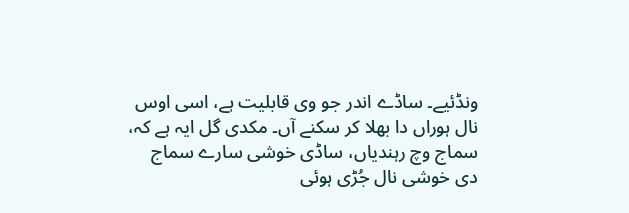ونڈئیے۔ ساڈے اندر جو وی قابلیت ہے، اسی اوس نال ہوراں دا بھلا کر سکنے آں۔ مکدی گل ایہ ہے کہ، سماج وچ رہندیاں، ساڈی خوشی سارے سماج دی خوشی نال جُڑی ہوئی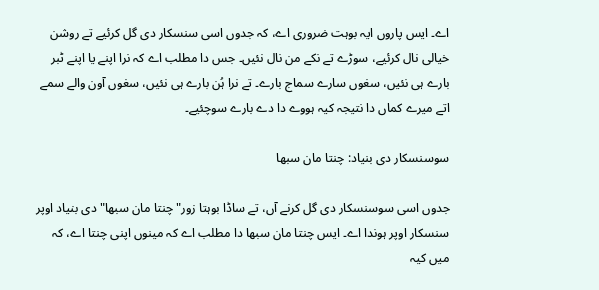اے۔ ایس پاروں ایہ بوہت ضروری اے، کہ جدوں اسی سنسکار دی گل کرئیے تے روشن خیالی نال کرئیے، سوڑے تے نکے من نال نئیں۔ جس دا مطلب اے کہ نرا اپنے یا اپنے ٹبر بارے ہی نئیں، سغوں سارے سماج بارے۔ تے نرا ہُن بارے ہی نئیں، سغوں آون والے سمے اتے میرے کماں دا نتیجہ کیہ ہووے دا دے بارے سوچئیے۔

سوسنسکار دی بنیاد: چنتا مان سبھا

جدوں اسی سوسنسکار دی گل کرنے آں، تے ساڈا بوہتا زور"چنتا مان سبھا" دی بنیاد اوپر سنسکار اوپر ہوندا اے۔ ایس چنتا مان سبھا دا مطلب اے کہ مینوں اپنی چنتا اے، کہ میں کیہ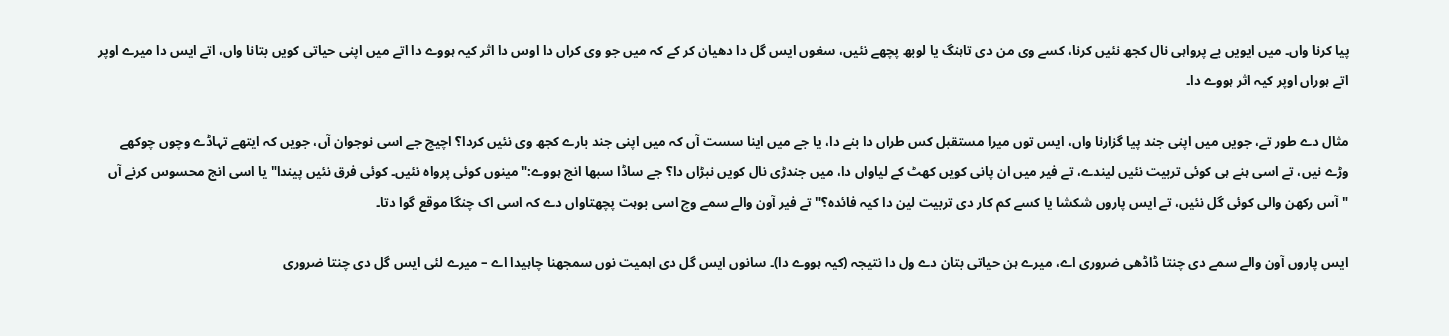پیا کرنا واں۔ میں ایویں بے پرواہی نال کجھ نئیں کرنا، کسے وی من دی تاہنگ یا لوبھ پچھے نئیں، سغوں ایس گل دا دھیان کر کے کہ میں جو وی کراں دا اوس دا اثر کیہ ہووے دا اتے میں اپنی حیاتی کویں بتانا واں، اتے ایس دا میرے اوپر اتے ہوراں اوپر کیہ اثر ہووے دا۔

مثال دے طور تے، جویں میں اپنی جند پیا گزارنا واں، ایس توں میرا مستقبل کس طراں دا بنے دا، یا جے میں اینا سست آں کہ میں اپنی جند بارے کجھ وی نئیں کردا؟ اچیچ جے اسی نوجوان آں، جویں کہ ایتھے تہاڈے وچوں چوکھے وڑے نیں، تے اسی ہنے ہی کوئی تربیت نئیں لیندے، تے فیر میں ان پانی کویں کھٹ کے لیاواں دا، میں جندڑی نال کویں نبڑاں دا؟ جے ساڈا سبھا انج ہووے:"مینوں کوئی پرواہ نئیں۔ کوئی فرق نئیں پیندا" یا اسی انج محسوس کرنے آں "آس رکھن والی کوئی گل نئیں، تے ایس پاروں شکشا یا کسے کم کار دی تربیت لین دا کیہ فائدہ؟" تے فیر آون والے سمے وچ اسی بوہت پچھتاواں دے کہ اسی اک چنگا موقع گوا دتا۔

ایس پاروں آون والے سمے دی چنتا ڈاڈھی ضروری اے، میرے ہن حیاتی بتان دے ول دا نتیجہ (کیہ ہووے دا)۔ سانوں ایس گل دی اہمیت نوں سمجھنا چاہیدا اے – میرے لئی ایس گل دی چنتا ضروری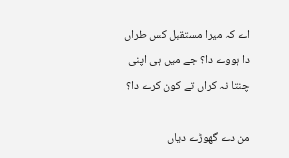اے کہ میرا مستقبل کس طراں دا ہووے دا؟ جے میں ہی اپنی چنتا نہ کراں تے کون کرے دا؟

من دے گھوڑے دیاں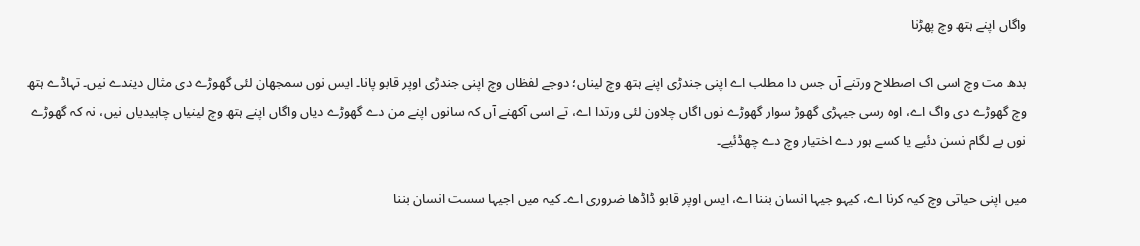واگاں اپنے ہتھ وچ پھڑنا

بدھ مت وچ اسی اک اصطلاح ورتنے آں جس دا مطلب اے اپنی جندڑی اپنے ہتھ وچ لیناں؛ دوجے لفظاں وچ اپنی جندڑی اوپر قابو پانا۔ ایس نوں سمجھان لئی گھوڑے دی مثال دیندے نیں۔ تہاڈے ہتھ وچ گھوڑے دی واگ اے، اوہ رسی جیہڑی گھوڑ سوار گھوڑے نوں اگاں چلاون لئی ورتدا اے، تے اسی آکھنے آں کہ سانوں اپنے من دے گھوڑے دیاں واگاں اپنے ہتھ وچ لینیاں چاہیدیاں نیں، نہ کہ گھوڑے نوں بے لگام نسن دئیے یا کسے ہور دے اختیار وچ دے چھڈئیے۔

میں اپنی حیاتی وچ کیہ کرنا اے، کیہو جیہا انسان بننا اے، ایس اوپر قابو ڈاڈھا ضروری اے۔ کیہ میں اجیہا سست انسان بننا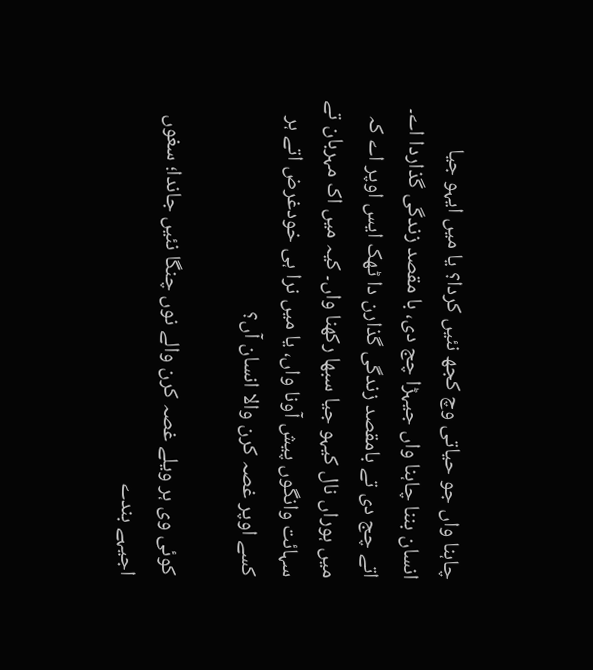چاہنا واں جو حیاتی وچ کجھ نئیں کردا؟ یا میں ایہو جیا انسان بننا چاہنا واں جیہڑا چج دی، با مقصد زندگی گذاردا اے۔ اتے چج دی تے بامقصد زندگی گذارن دا ٹھک ایس اوپر اے کہ میں ہوراں نال کیہو جیا سبھا رکھنا واں۔ کیہ میں اک مہربان تے سہائت وانگوں پیش آونا واں، یا میں نرا ہی خودغرض اتے ہر کسے اوپر غصہ کرن والا انسان آں؟

کوئی وی ہر ویلے غصہ کرن والے نوں چنگا نئیں جاندا؛ سغوں اجیہے بندے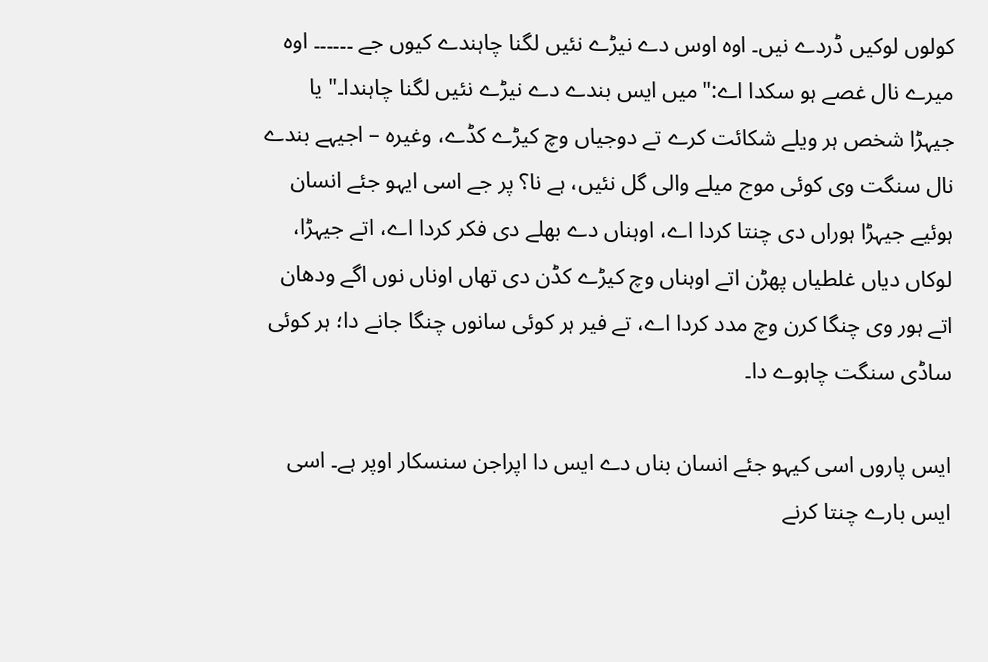کولوں لوکیں ڈردے نیں۔ اوہ اوس دے نیڑے نئیں لگنا چاہندے کیوں جے ۔۔۔۔۔۔ اوہ میرے نال غصے ہو سکدا اے:"میں ایس بندے دے نیڑے نئیں لگنا چاہندا۔" یا جیہڑا شخص ہر ویلے شکائت کرے تے دوجیاں وچ کیڑے کڈے، وغیرہ – اجیہے بندے نال سنگت وی کوئی موج میلے والی گل نئیں، ہے نا؟ پر جے اسی ایہو جئے انسان ہوئیے جیہڑا ہوراں دی چنتا کردا اے، اوہناں دے بھلے دی فکر کردا اے، اتے جیہڑا، لوکاں دیاں غلطیاں پھڑن اتے اوہناں وچ کیڑے کڈن دی تھاں اوناں نوں اگے ودھان اتے ہور وی چنگا کرن وچ مدد کردا اے، تے فیر ہر کوئی سانوں چنگا جانے دا؛ ہر کوئی ساڈی سنگت چاہوے دا۔

ایس پاروں اسی کیہو جئے انسان بناں دے ایس دا اپراجن سنسکار اوپر ہے۔ اسی ایس بارے چنتا کرنے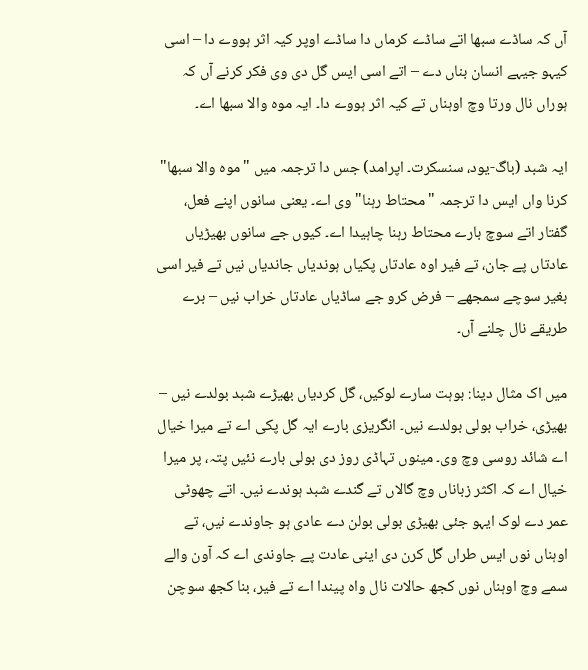آں کہ ساڈے سبھا اتے ساڈے کرماں دا ساڈے اوپر کیہ اثر ہووے دا – اسی کیہو جیہے انسان بناں دے – اتے اسی ایس گل دی وی فکر کرنے آں کہ ہوراں نال ورتا وچ اوہناں تے کیہ اثر ہووے دا۔ ایہ موہ والا سبھا اے۔

ایہ شبد (باگ-یود، سنسکرت۔ اپرامد) جس دا ترجمہ میں "موہ والا سبھا" کرنا واں ایس دا ترجمہ "محتاط رہنا" وی اے۔ یعنی سانوں اپنے فعل، گفتار اتے سوچ بارے محتاط رہنا چاہیدا اے۔ کیوں جے سانوں بھیڑیاں عادتاں پے جان، تے فیر اوہ عادتاں پکیاں ہوندیاں جاندیاں نیں تے فیر اسی بغیر سوچے سمجھے – فرض کرو جے ساڈیاں عادتاں خراب نیں – برے طریقے نال چلنے آں۔

میں اک مثال دینا: بوہت سارے لوکیں، گل کردیاں بھیڑے شبد بولدے نیں – بھیڑی، خراب بولی بولدے نیں۔ انگریزی بارے ایہ گل پکی اے تے میرا خیال اے شائد روسی وچ وی۔ مینوں تہاڈی روز دی بولی بارے نئیں پتہ، پر میرا خیال اے کہ اکثر زباناں وچ گالاں تے گندے شبد ہوندے نیں۔ اتے چھوٹی عمر دے لوک ایہو جئی بھیڑی بولی بولن دے عادی ہو جاوندے نیں، تے اوہناں نوں ایس طراں گل کرن دی اینی عادت پے جاوندی اے کہ آون والے سمے وچ اوہناں نوں کجھ حالات نال واہ پیندا اے تے فیر، بنا کجھ سوچن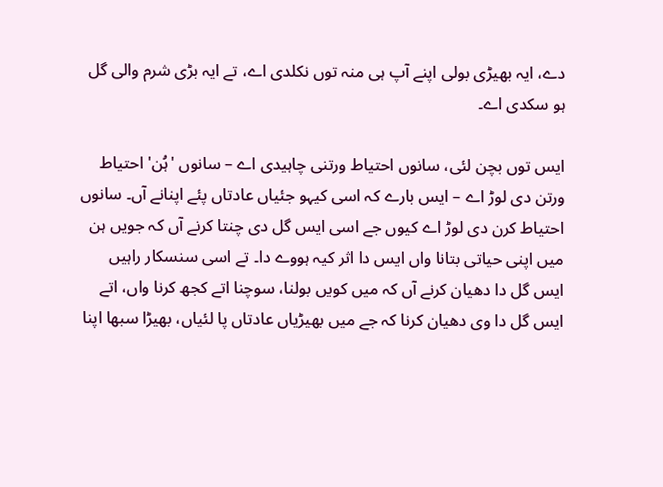دے، ایہ بھیڑی بولی اپنے آپ ہی منہ توں نکلدی اے، تے ایہ بڑی شرم والی گل ہو سکدی اے۔

ایس توں بچن لئی، سانوں احتیاط ورتنی چاہیدی اے – سانوں 'ہُن' احتیاط ورتن دی لوڑ اے – ایس بارے کہ اسی کیہو جئیاں عادتاں پئے اپنانے آں۔ سانوں احتیاط کرن دی لوڑ اے کیوں جے اسی ایس گل دی چنتا کرنے آں کہ جویں ہن میں اپنی حیاتی بتانا واں ایس دا اثر کیہ ہووے دا۔ تے اسی سنسکار راہیں ایس گل دا دھیان کرنے آں کہ میں کویں بولنا، سوچنا اتے کجھ کرنا واں، اتے ایس گل دا وی دھیان کرنا کہ جے میں بھیڑیاں عادتاں پا لئیاں، بھیڑا سبھا اپنا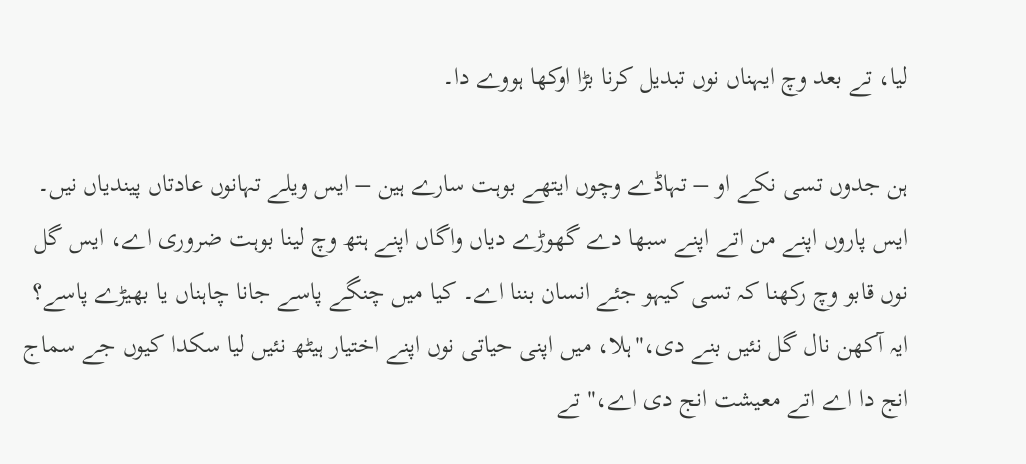لیا، تے بعد وچ ایہناں نوں تبدیل کرنا بڑا اوکھا ہووے دا۔

ہن جدوں تسی نکے او – تہاڈے وچوں ایتھے بوہت سارے ہین – ایس ویلے تہانوں عادتاں پیندیاں نیں۔ ایس پاروں اپنے من اتے اپنے سبھا دے گھوڑے دیاں واگاں اپنے ہتھ وچ لینا بوہت ضروری اے، ایس گل نوں قابو وچ رکھنا کہ تسی کیہو جئے انسان بننا اے۔ کیا میں چنگے پاسے جانا چاہناں یا بھیڑے پاسے؟ ایہ آکھن نال گل نئیں بنے دی،"ہلا، میں اپنی حیاتی نوں اپنے اختیار ہیٹھ نئیں لیا سکدا کیوں جے سماج انج دا اے اتے معیشت انج دی اے،" تے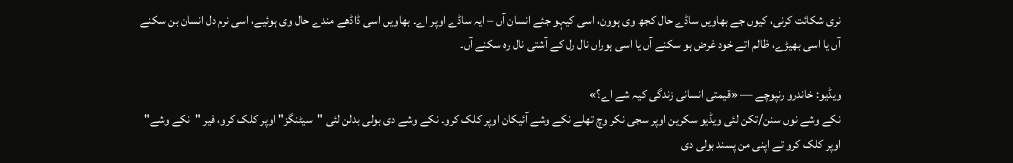نری شکائت کرنی، کیوں جے بھاویں ساڈے حال کجھ وی ہوون، اسی کیہو جئے انسان آں – ایہ ساڈے اوپر اے۔ بھاویں اسی ڈاڈھے مندے حال وی ہوئیے، اسی نرم دل انسان بن سکنے آں یا اسی بھیڑے، ظالم اتے خود غرض ہو سکنے آں یا اسی ہوراں نال رل کے آشتی نال رہ سکنے آں۔

ویڈیو: خاندرو رنپوچے — «قیمتی انسانی زندگی کیہ شے اے؟»
نکے وشے نوں سنن/تکن لئی ویڈیو سکرین اوپر سجی نکر وچ تھلے نکے وشے آئیکان اوپر کلک کرو۔ نکے وشے دی بولی بدلن لئی "سیٹنگز" اوپر کلک کرو، فیر "نکے وشے" اوپر کلک کرو تے اپنی من پسند بولی دی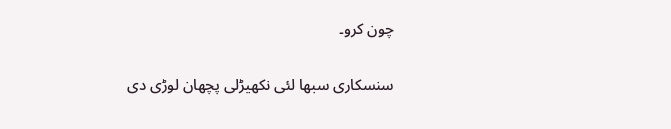چون کرو۔

سنسکاری سبھا لئی نکھیڑلی پچھان لوڑی دی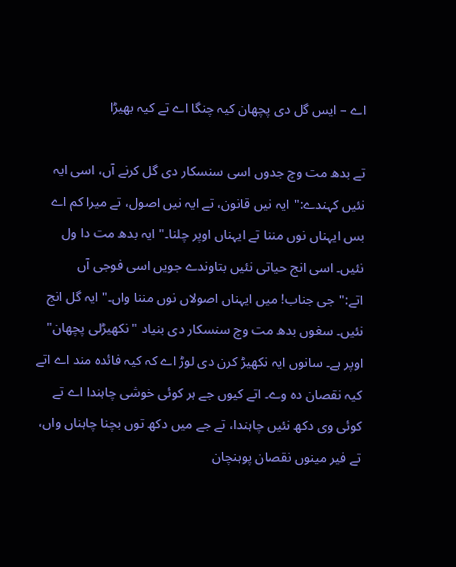اے – ایس گل دی پچھان کیہ چنگا اے تے کیہ بھیڑا

تے بدھ مت وچ جدوں اسی سنسکار دی گل کرنے آں، اسی ایہ نئیں کہندے:"ایہ نیں قانون، تے ایہ نیں اصول، تے میرا کم اے بس ایہناں نوں مننا تے ایہناں اوپر چلنا۔" ایہ بدھ مت دا ول نئیں۔ اسی انج حیاتی نئیں بتاوندے جویں اسی فوجی آں اتے:"جی جناب! میں ایہناں اصولاں نوں مننا واں۔" ایہ گل انج نئیں۔ سغوں بدھ مت وچ سنسکار دی بنیاد "نکھیڑلی پچھان" اوپر ہے۔ سانوں ایہ نکھیڑ کرن دی لوڑ اے کہ کیہ فائدہ مند اے اتے کیہ نقصان دہ وے۔ اتے کیوں جے ہر کوئی خوشی چاہندا اے تے کوئی وی دکھ نئیں چاہندا، تے جے میں دکھ توں بچنا چاہناں واں، تے فیر مینوں نقصان پوہنچان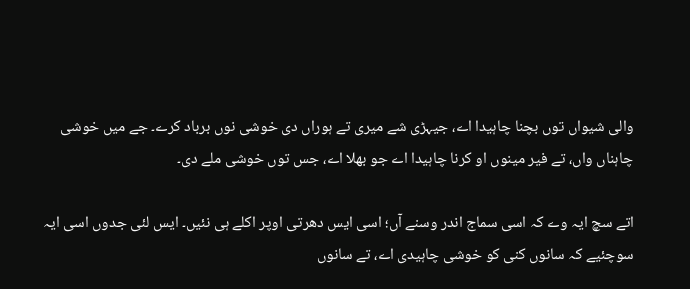والی شیواں توں بچنا چاہیدا اے، جیہڑی شے میری تے ہوراں دی خوشی نوں برباد کرے۔ جے میں خوشی چاہناں واں، تے فیر مینوں او کرنا چاہیدا اے جو بھلا اے، جس توں خوشی ملے دی۔

اتے سچ ایہ وے کہ اسی سماج اندر وسنے آں؛ اسی ایس دھرتی اوپر اکلے ہی نئیں۔ ایس لئی جدوں اسی ایہ سوچئیے کہ سانوں کنی کو خوشی چاہیدی اے، تے سانوں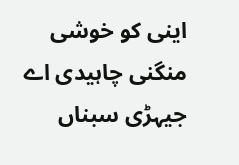اینی کو خوشی منگنی چاہیدی اے جیہڑی سبناں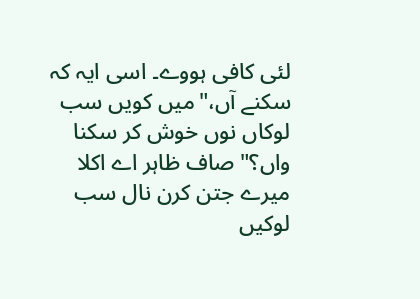لئی کافی ہووے۔ اسی ایہ کہ سکنے آں،"میں کویں سب لوکاں نوں خوش کر سکنا واں؟" صاف ظاہر اے اکلا میرے جتن کرن نال سب لوکیں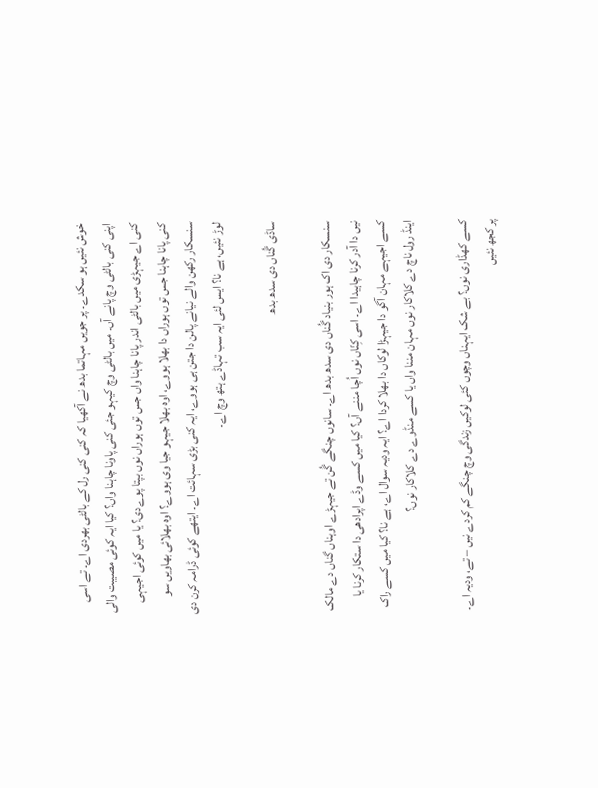خوش نئیں ہو سکدے۔ پر جویں مہاتما بدھ نے آکھیا کہ کنی کنی رل کے بالٹی بھردی اے۔ تے اسی اپنی کنی بالٹی وچ پانے آں۔ میں بالٹی وچ کیہو جئی کنی پاونا چاہنا واں؟ کیا ایہ کوئی مصیبت والی کنی اے جیہڑی میں بالٹی اندر پانا چاہنا واں جس توں ہوراں نوں بپتا پوےدی؟ یا میں کوئی اجیہی کنی پانا چاہنا جس توں ہوراں دا بھلا ہووے، اوہ بھلا جیہو جیا وی ہووے؟ اوہ بھلائی بھاویں سو سنسکار رکھن والے نیانے پالن دا جتن ہی ہووے، ایہ کنی بڑی سہائت اے۔ ایتھے کوئی ڈرامہ کرن دی لوڑ نئیں، ہے نا؟ ایس لئی ایہ سب تہاڈے ہتھ وچ اے۔

ساڈی گُناں دی سدھ بدھ

سنسکار دی اک ہور بنیاد گُناں دی سدھ بدھ اے۔ سانوں چنگے گُن تے جیہڑے اوہناں گناں دے مالک نیں دا آدر کرنا چاہیدا اے۔ اسی کِنّاں نوں اُچا مننے آں؟ کیا میں کسے وڈے اپرادھی دا ستکار کرنا یا کسے اجیہے مہان آگو دا جیہڑا لوکاں دا بھلا کردا اے؟ ایہ ودیہ سوال اے، ہے نا؟ کیا میں کسے راک اینڈ رول ناچ دے کلاکار نوں مہان مننا واں یا کسے منڈوے دے کلاکار نوں؟

کسے کھڈاری نوں؟ بے شک ایہناں وچوں کئی لوکیں زندگی وچ چنگے کم کردے نیں – تے، ودیہ اے۔ پر کجھ نئیں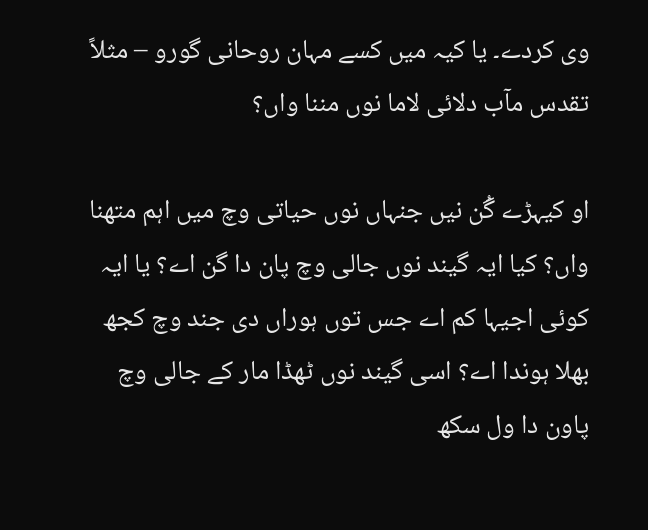وی کردے۔ یا کیہ میں کسے مہان روحانی گورو – مثلاً تقدس مآب دلائی لاما نوں مننا واں؟

او کیہڑے گُن نیں جنہاں نوں حیاتی وچ میں اہم متھنا واں؟ کیا ایہ گیند نوں جالی وچ پان دا گن اے؟ یا ایہ کوئی اجیہا کم اے جس توں ہوراں دی جند وچ کجھ بھلا ہوندا اے؟ اسی گیند نوں ٹھڈا مار کے جالی وچ پاون دا ول سکھ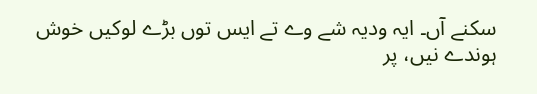سکنے آں۔ ایہ ودیہ شے وے تے ایس توں بڑے لوکیں خوش ہوندے نیں، پر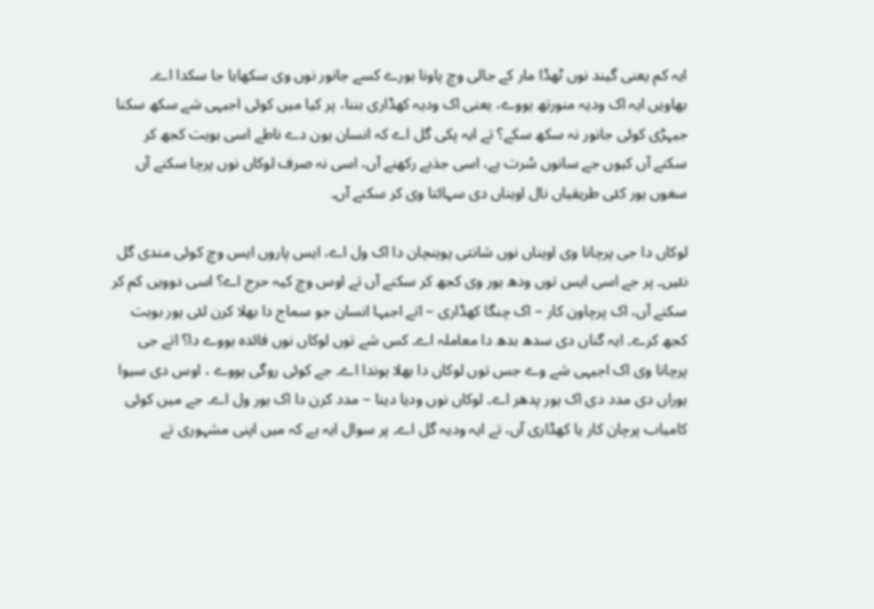ایہ کم یعنی گیند نوں ٹھڈا مار کے جالی وچ پاونا ہورے کسے جانور نوں وی سکھایا جا سکدا اے۔ بھاویں ایہ اک ودیہ منورتھ ہووے، یعنی اک ودیہ کھڈاری بننا، پر کیا میں کوئی اجیہی شے سکھ سکنا جیہڑی کوئی جانور نہ سکھ سکے؟ تے ایہ پکی گل اے کہ انسان ہون دے ناطے اسی بوہت کجھ کر سکنے آں کیوں جے سانوں سُرت ہے، اسی جذبے رکھنے آں، اسی نہ صرف لوکاں نوں پرچا سکنے آں سغوں ہور کئی طریقیاں نال اوہناں دی سہائتا وی کر سکنے آں۔

لوکاں دا جی پرچانا وی اوہناں نوں شانتی پوہنچان دا اک ول اے، ایس پاروں ایس وچ کوئی مندی گل نئیں۔ پر جے اسی ایس توں ودھ ہور وی کجھ کر سکنے آں تے اوس وچ کیہ حرج اے؟ اسی دوویں کم کر سکنے آں، اک پرچاون کار – اک چنگا کھڈاری – اتے اجیہا انسان جو سماج دا بھلا کرن لئی ہور بوہت کجھ کرے۔ ایہ گناں دی سدھ بدھ دا معاملہ اے۔ کس شے توں لوکاں نوں فائدہ ہووے دا؟ اتے جی پرچانا وی اک اجیہی شے وے جس توں لوکاں دا بھلا ہوندا اے۔ جے کوئی روگی ہووے ، اوس دی سیوا ہوراں دی مدد دی اک ہور پدھر اے۔ لوکاں نوں ودیا دینا – مدد کرن دا اک ہور ول اے۔ جے میں کوئی کامیاب پرچان کار یا کھڈاری آں، تے ایہ ودیہ گل اے۔ پر سوال ایہ ہے کہ میں اپنی مشہوری تے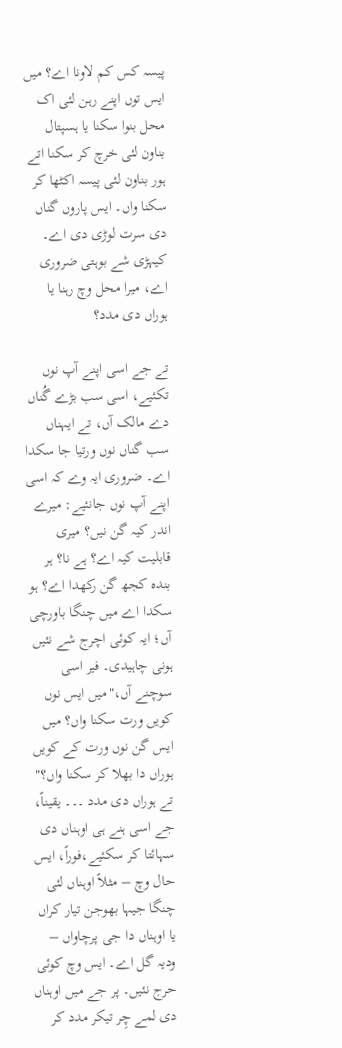پیسہ کس کم لاونا اے؟ میں ایس توں اپنے رہن لئی اک محل بنوا سکنا یا ہسپتال بناون لئی خرچ کر سکنا اتے ہور بناون لئی پیسہ اکٹھا کر سکنا واں۔ ایس پاروں گناں دی سرت لوڑی دی اے۔ کیہڑی شے بوہتی ضروری اے، میرا محل وچ رہنا یا ہوراں دی مدد؟

تے جے اسی اپنے آپ نوں تکئیے، اسی سب بڑے گُناں دے مالک آں، تے ایہناں سب گناں نوں ورتیا جا سکدا اے۔ ضروری ایہ وے کہ اسی اپنے آپ نوں جانئیے: میرے اندر کیہ گن نیں؟ میری قابلیت کیہ اے؟ ہے نا؟ ہر بندہ کجھ گن رکھدا اے؟ ہو سکدا اے میں چنگا باورچی آں؛ ایہ کوئی اچرج شے نئیں ہونی چاہیدی۔ فیر اسی سوچنے آں،"میں ایس نوں کویں ورت سکنا واں؟ میں ایس گن نوں ورت کے کویں ہوراں دا بھلا کر سکنا واں؟" تے ہوراں دی مدد ۔۔۔ یقیناً، جے اسی ہنے ہی اوہناں دی سہائتا کر سکئیے،فوراً، ایس حال وچ – مثلاً اوہناں لئی چنگا جیہا بھوجن تیار کراں یا اوہناں دا جی پرچاواں – ودیہ گل اے۔ ایس وچ کوئی حرج نئیں۔ پر جے میں اوہناں دی لمے چِر تیکر مدد کر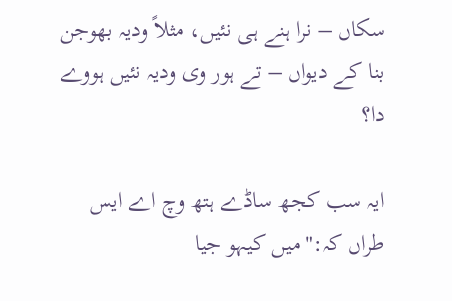سکاں – نرا ہنے ہی نئیں، مثلاً ودیہ بھوجن بنا کے دیواں – تے ہور وی ودیہ نئیں ہووے دا؟

ایہ سب کجھ ساڈے ہتھ وچ اے ایس طراں کہ:"میں کیہو جیا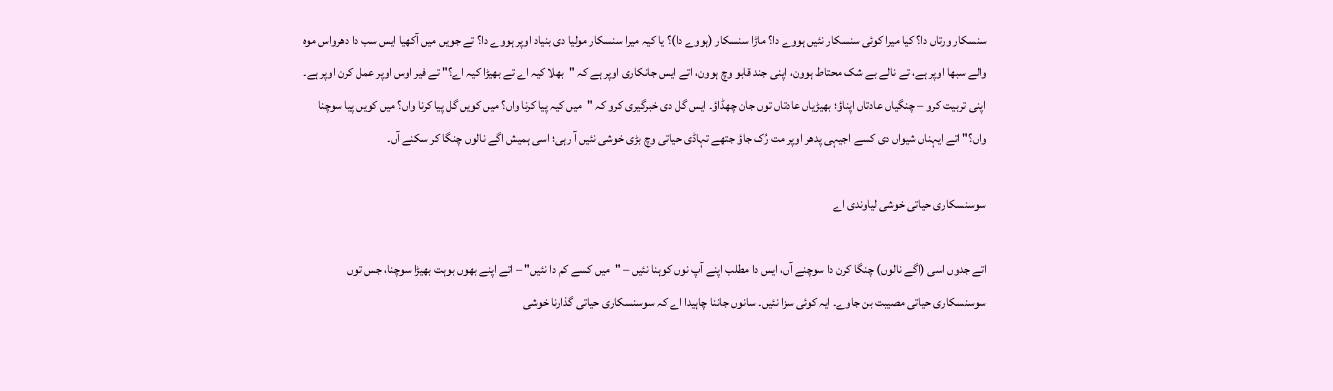سنسکار ورتاں دا؟ کیا میرا کوئی سنسکار نئیں ہووے دا؟ ماڑا سنسکار (ہووے دا)؟ یا کیہ میرا سنسکار مولیا دی بنیاد اوپر ہووے دا؟ تے جویں میں آکھیا ایس سب دا دھرواس موہ والے سبھا اوپر ہے، تے نالے بے شک محتاط ہوون، اپنی جند قابو وچ ہوون، اتے ایس جانکاری اوپر ہے کہ "بھلا کیہ اے تے بھیڑا کیہ اے؟" تے فیر اوس اوپر عمل کرن اوپر ہے۔ اپنی تربیت کرو – چنگیاں عادتاں اپناؤ؛ بھیڑیاں عادتاں توں جان چھڈاؤ۔ ایس گل دی خبرگیری کرو کہ "میں کیہ پیا کرنا واں؟ میں کویں گل پیا کرنا واں؟ میں کویں پیا سوچنا واں؟" اتے ایہناں شیواں دی کسے اجیہی پدھر اوپر مت رُک جاؤ جتھے تہاڈی حیاتی وچ بڑی خوشی نئیں آ رہی؛ اسی ہمیش اگے نالوں چنگا کر سکنے آں۔

سوسنسکاری حیاتی خوشی لیاوندی اے

اتے جدوں اسی (اگے نالوں) چنگا کرن دا سوچنے آں، ایس دا مطلب اپنے آپ نوں کوہنا نئیں – "میں کسے کم دا نئیں" – اتے اپنے بھوں بوہت بھیڑا سوچنا، جس توں سوسنسکاری حیاتی مصیبت بن جاوے۔ ایہ کوئی سزا نئیں۔ سانوں جاننا چاہیدا اے کہ سوسنسکاری حیاتی گذارنا خوشی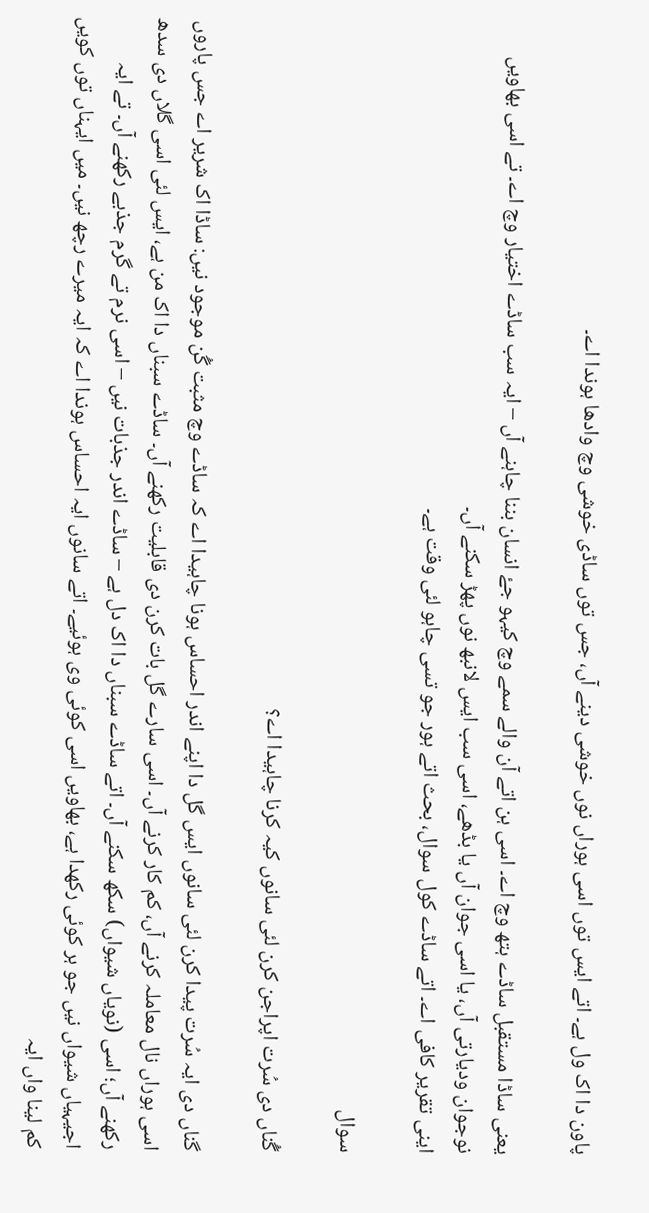پاون دا اک ول ہے۔ اتے ایس توں اسی ہوراں نوں خوشی دینے آں، جس توں ساڈی خوشی وچ وادھا ہوندا اے۔

یعنی ساڈا مستقبل ساڈے ہتھ وچ اے۔ اسی ہن اتے آن والے سمے وچ کیہو جۓ انسان بننا چاہنے آں – ایہ سب ساڈے اختیار وچ اے۔ تے اسی بھاویں نوجوان ودیارتی آں، یا اسی جوان آں یا بڈھے، اسی سب ایس لانبھ نوں پھڑ سکنے آں۔
اینی تقریر کافی اے۔ اتے ساڈے کول سوال، بحث اتے ہور جو تسی چاہو لئی وقت ہے۔

سوال

گُناں دی سُرت اپراجن کرن لئی سانوں کیہ کرنا چاہیدا اے؟

گناں دی ایہ سُرت پیدا کرن لئی سانوں ایس گل دا اپنے اندر احساس ہونا چاہیدا اے کہ ساڈے وچ مثبت گُن موجود نیں: ساڈا اک شریر اے جس پاروں اسی ہوراں نال معاملہ کرنے آں، کم کار کرنے آں۔ اسی سارے گل بات کرن دی قابلیت رکھنے آں۔ ساڈے سبناں دا اک من ہے، ایس لئی اسی گلاں دی سدھ رکھنے آں؛ اسی (نویاں شیواں) سکھ سکنے آں۔ اتے ساڈے سبناں دا اک دل ہے – ساڈے اندر جذبات نیں – اسی نرم تے گرم جذبے رکھنے آں۔ تے ایہ اجیہیاں شیواں نیں جو ہر کوئی رکھدا ہے، بھاویں اسی کوئی وی ہوئیے۔ اتے سانوں ایہ احساس ہوندا اے کہ ایہ میرے رچھ نیں۔ میں ایہناں توں کویں کم لینا واں ایہ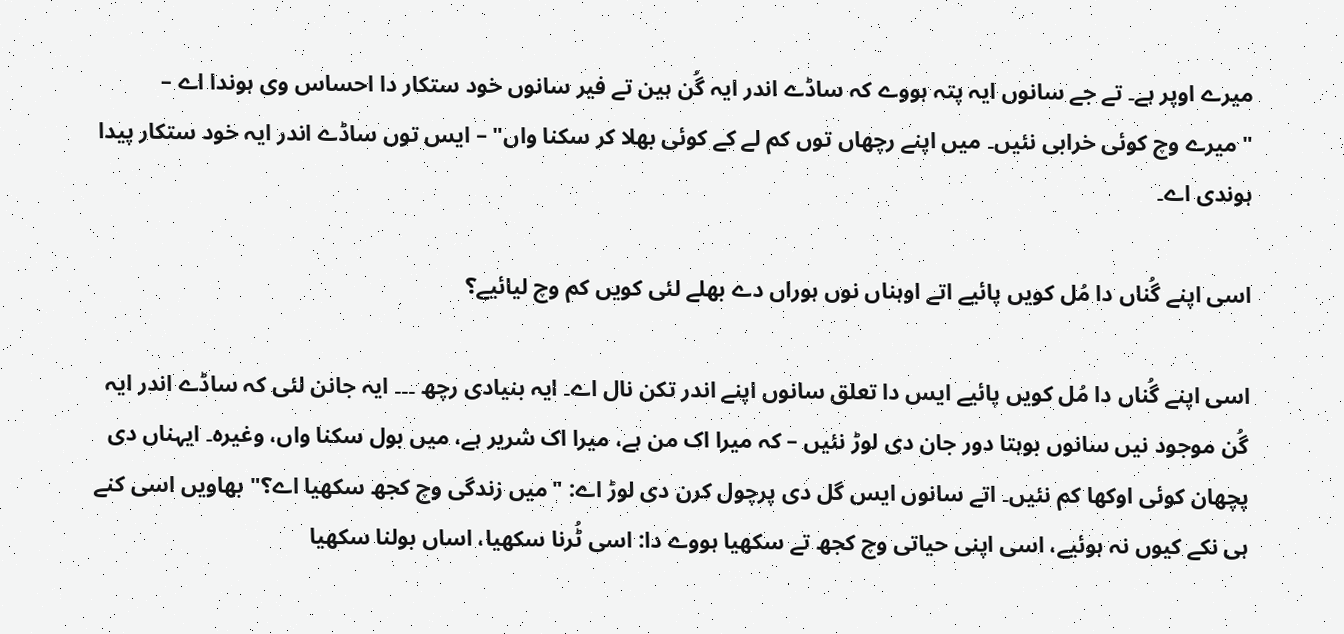میرے اوپر ہے۔ تے جے سانوں ایہ پتہ ہووے کہ ساڈے اندر ایہ گُن ہین تے فیر سانوں خود ستکار دا احساس وی ہوندا اے – "میرے وچ کوئی خرابی نئیں۔ میں اپنے رچھاں توں کم لے کے کوئی بھلا کر سکنا واں" – ایس توں ساڈے اندر ایہ خود ستکار پیدا ہوندی اے۔

اسی اپنے گُناں دا مُل کویں پائیے اتے اوہناں نوں ہوراں دے بھلے لئی کویں کم وچ لیائیے؟

اسی اپنے گُناں دا مُل کویں پائیے ایس دا تعلق سانوں اپنے اندر تکن نال اے۔ ایہ بنیادی رچھ ۔۔۔ ایہ جانن لئی کہ ساڈے اندر ایہ گُن موجود نیں سانوں بوہتا دور جان دی لوڑ نئیں – کہ میرا اک من ہے، میرا اک شریر ہے، میں بول سکنا واں، وغیرہ۔ ایہناں دی پچھان کوئی اوکھا کم نئیں۔ اتے سانوں ایس گل دی پرچول کرن دی لوڑ اے: "میں زندگی وچ کجھ سکھیا اے؟" بھاویں اسی کنے ہی نکے کیوں نہ ہوئیے، اسی اپنی حیاتی وچ کجھ تے سکھیا ہووے دا: اسی ٹُرنا سکھیا، اساں بولنا سکھیا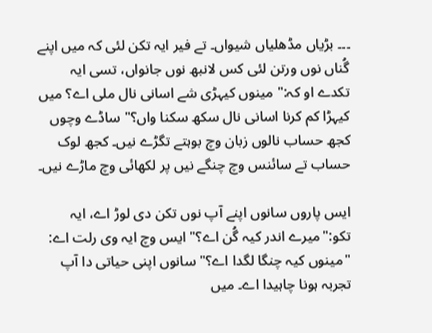۔۔۔ بڑیاں مڈھلیاں شیواں۔ تے فیر ایہ تکن لئی کہ میں اپنے گُناں نوں ورتن لئی کس لانبھ نوں جانواں، تسی ایہ تکدے او کہ:" مینوں کیہڑی شے اسانی نال ملی اے؟ میں کیہڑا کم کرنا اسانی نال سکھ سکنا واں؟" ساڈے وچوں کجھ حساب نالوں زبان وچ بوہتے تگڑے نیں۔ کجھ لوک حساب تے سائنس وچ چنگے نیں پر لکھائی وچ ماڑے نیں۔

ایس پاروں سانوں اپنے آپ نوں تکن دی لوڑ اے، ایہ تکو:"میرے اندر کیہ گُن اے؟" ایس وچ ایہ وی رلت اے: "مینوں کیہ چنگا لگدا اے؟" سانوں اپنی حیاتی دا آپ تجربہ ہونا چاہیدا اے۔ میں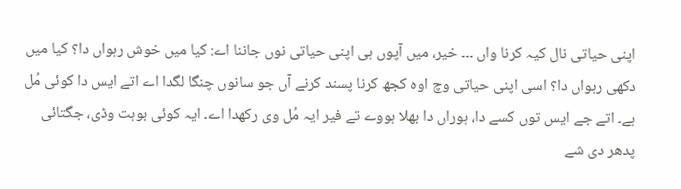اپنی حیاتی نال کیہ کرنا واں ۔۔۔ خیر، میں آپوں ہی اپنی حیاتی نوں جاننا اے: کیا میں خوش رہواں دا؟ کیا میں دکھی رہواں دا؟ اسی اپنی حیاتی وچ اوہ کجھ کرنا پسند کرنے آں جو سانوں چنگا لگدا اے اتے ایس دا کوئی مُل ہے۔ اتے جے ایس توں کسے دا، ہوراں دا بھلا ہووے تے فیر ایہ مُل وی رکھدا اے۔ ایہ کوئی بوہت وڈی، جگتائی پدھر دی شے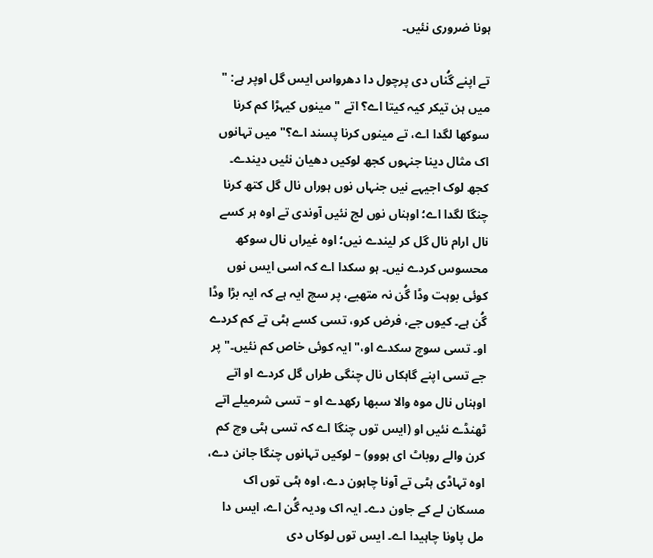ہونا ضروری نئیں۔

تے اپنے گُناں دی پرچول دا دھرواس ایس گل اوپر ہے: " میں ہن تیکر کیہ کیتا اے؟ اتے "مینوں کیہڑا کم کرنا سوکھا لگدا اے، تے مینوں کرنا پسند اے؟" میں تہانوں اک مثال دینا جنہوں کجھ لوکیں دھیان نئیں دیندے۔ کجھ لوک اجیہے نیں جنہاں نوں ہوراں نال گل کتھ کرنا چنگا لگدا اے؛ اوہناں نوں لج نئیں آوندی تے اوہ ہر کسے نال ارام نال گل کر لیندے نیں؛ اوہ غیراں نال سوکھ محسوس کردے نیں۔ ہو سکدا اے کہ اسی ایس نوں کوئی بوہت وڈا گُن نہ متھیے، پر سچ ایہ ہے کہ ایہ بڑا وڈا گُن ہے۔ کیوں جے، فرض کرو، تسی کسے ہٹی تے کم کردے او۔ تسی سوچ سکدے او،"ایہ کوئی خاص کم نئیں۔" پر جے تسی اپنے گاہکاں نال چنگی طراں گل کردے او اتے اوہناں نال موہ والا سبھا رکھدے او – تسی شرمیلے اتے ٹھنڈے نئیں او (ایس توں چنگا اے کہ تسی ہٹی وچ کم کرن والے روباٹ ای ہووو) – لوکیں تہانوں چنگا جانن دے، اوہ تہاڈی ہٹی تے آونا چاہون دے، اوہ ہٹی توں اک مسکان لے کے جاون دے۔ ایہ اک ودیہ گُن اے، ایس دا مل پاونا چاہیدا اے۔ ایس توں لوکاں دی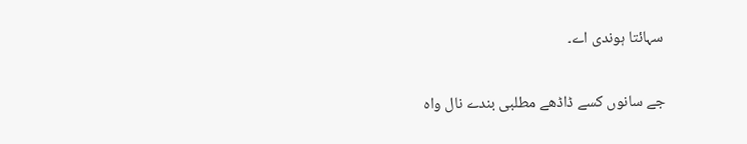سہائتا ہوندی اے۔

جے سانوں کسے ڈاڈھے مطلبی بندے نال واہ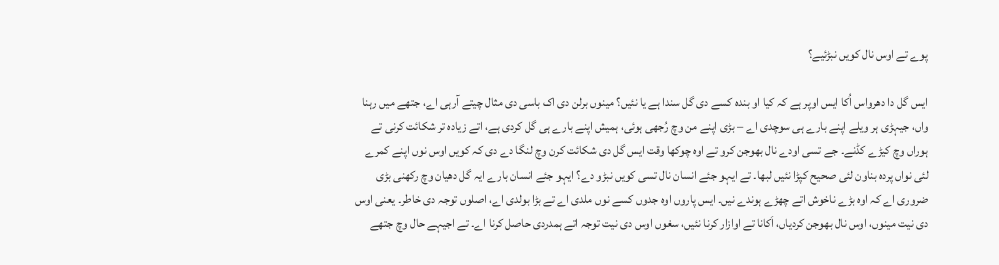پوے تے اوس نال کویں نبڑئیے؟

ایس گل دا دھرواس اُکا ایس اوپر ہے کہ کیا او بندہ کسے دی گل سندا ہے یا نئیں؟ مینوں برلن دی اک باسی دی مثال چیتے آرہی اے، جتھے میں رہنا واں، جیہڑی ہر ویلے اپنے بارے ہی سوچدی اے – بڑی اپنے من وچ رُجھی ہوئی، ہمیش اپنے بارے ہی گل کردی ہے، اتے زیادہ تر شکائت کرنی تے ہوراں وچ کیڑے کڈنے۔ جے تسی اودے نال بھوجن کرو تے اوہ چوکھا وقت ایس گل دی شکائت کرن وچ لنگا دے دی کہ کویں اوس نوں اپنے کمرے لئی نواں پردہ بناون لئی صحیح کپڑا نئیں لبھا۔ تے ایہو جئے انسان نال تسی کویں نبڑو دے؟ ایہو جئے انسان بارے ایہ گل دھیان وچ رکھنی بڑی ضروری اے کہ اوہ بڑے ناخوش اتے چھڑے ہوندے نیں۔ ایس پاروں اوہ جدوں کسے نوں ملدی اے تے بڑا بولدی اے، اصلوں توجہ دی خاطر۔ یعنی اوس دی نیت مینوں، اوس نال بھوجن کردیاں، اَکانا تے اوازار کرنا نئیں، سغوں اوس دی نیت توجہ اتے ہمدردی حاصل کرنا اے۔ تے اجیہے حال وچ جتھے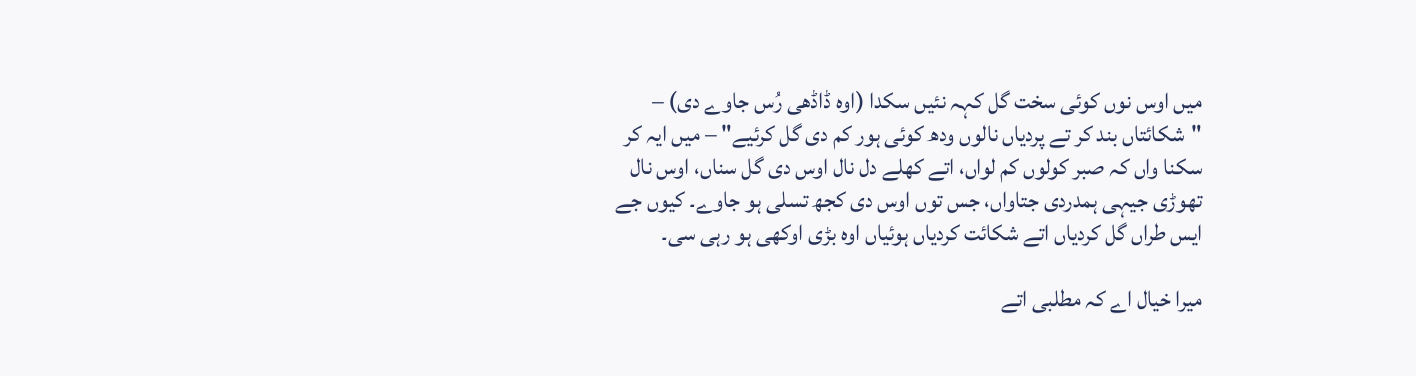میں اوس نوں کوئی سخت گل کہہ نئیں سکدا (اوہ ڈاڈھی رُس جاوے دی) – "شکائتاں بند کر تے پردیاں نالوں ودھ کوئی ہور کم دی گل کرئیے" – میں ایہ کر سکنا واں کہ صبر کولوں کم لواں، اتے کھلے دل نال اوس دی گل سناں، اوس نال تھوڑی جیہی ہمدردی جتاواں، جس توں اوس دی کجھ تسلی ہو جاوے۔ کیوں جے ایس طراں گل کردیاں اتے شکائت کردیاں ہوئیاں اوہ بڑی اوکھی ہو رہی سی۔

میرا خیال اے کہ مطلبی اتے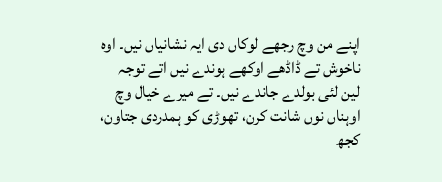اپنے من وچ رجھے لوکاں دی ایہ نشانیاں نیں۔ اوہ ناخوش تے ڈاڈھے اوکھے ہوندے نیں اتے توجہ لین لئی بولدے جاندے نیں۔ تے میرے خیال وچ اوہناں نوں شانت کرن، تھوڑی کو ہمدردی جتاون، کجھ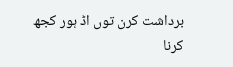برداشت کرن توں اڈ ہور کجھ کرنا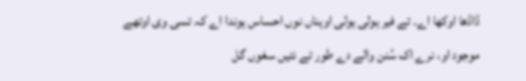ڈاڈھا اوکھا اے۔ تے فیر ہولی ہولی اوہناں نوں احساس ہوندا اے کہ تسی وی اوتھے موجود او، نرے اک سُنن والے دے طور تے نئیں سغوں گل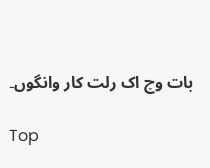بات وچ اک رلت کار وانگوں۔

Top